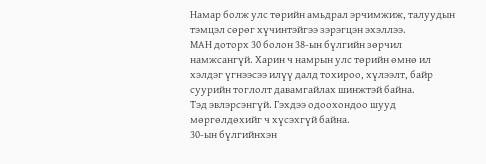Намар болж улс төрийн амьдрал эрчимжиж, талуудын тэмцэл сөрөг хүчинтэйгээ зэрэгцэн эхэллээ.
МАН доторх 30 болон 38-ын бүлгийн зөрчил намжсангүй. Харин ч намрын улс төрийн өмнө ил хэлдэг үгнээсээ илүү далд тохироо, хүлээлт, байр суурийн тоглолт давамгайлах шинжтэй байна.
Тэд эвлэрсэнгүй. Гэхдээ одоохондоо шууд мөргөлдөхийг ч хүсэхгүй байна.
30-ын бүлгийнхэн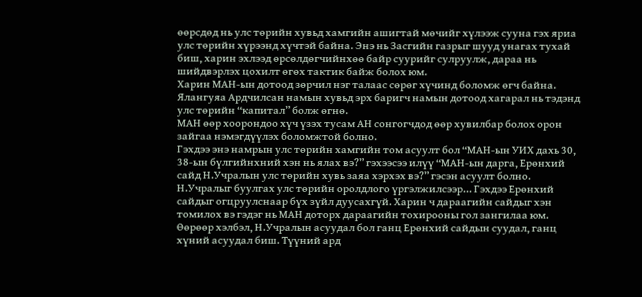өөрсдөд нь улс төрийн хувьд хамгийн ашигтай мөчийг хүлээж сууна гэх яриа улс төрийн хүрээнд хүчтэй байна. Энэ нь Засгийн газрыг шууд унагах тухай биш, харин эхлээд өрсөлдөгчийнхөө байр суурийг сулруулж, дараа нь шийдвэрлэх цохилт өгөх тактик байж болох юм.
Харин МАН-ын дотоод зөрчил нэг талаас сөрөг хүчинд боломж өгч байна. Ялангуяа Ардчилсан намын хувьд эрх баригч намын дотоод хагарал нь тэдэнд улс төрийн “капитал” болж өгнө.
МАН өөр хоорондоо хүч үзэх тусам АН сонгогчдод өөр хувилбар болох орон зайгаа нэмэгдүүлэх боломжтой болно.
Гэхдээ энэ намрын улс төрийн хамгийн том асуулт бол “МАН-ын УИХ дахь 30, 38-ын бүлгийнхний хэн нь ялах вэ?” гэхээсээ илүү “МАН-ын дарга, Ерөнхий сайд Н.Учралын улс төрийн хувь заяа хэрхэх вэ?” гэсэн асуулт болно.
Н.Учралыг буулгах улс төрийн оролдлого үргэлжилсээр… Гэхдээ Ерөнхий сайдыг огцруулснаар бүх зүйл дуусахгүй. Харин ч дараагийн сайдыг хэн томилох вэ гэдэг нь МАН доторх дараагийн тохирооны гол зангилаа юм.
Өөрөөр хэлбэл, Н.Учралын асуудал бол ганц Ерөнхий сайдын суудал, ганц хүний асуудал биш. Түүний ард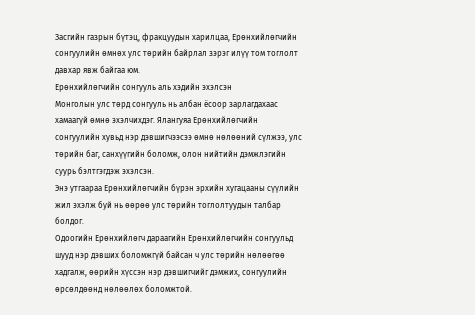Засгийн газрын бүтэц, фракцуудын харилцаа, Ерөнхийлөгчийн сонгуулийн өмнөх улс төрийн байрлал зэрэг илүү том тоглолт давхар явж байгаа юм.
Ерөнхийлөгчийн сонгууль аль хэдийн эхэлсэн
Монголын улс төрд сонгууль нь албан ёсоор зарлагдахаас хамаагүй өмнө эхэлчихдэг. Ялангуяа Ерөнхийлөгчийн сонгуулийн хувьд нэр дэвшигчээсээ өмнө нөлөөний сүлжээ, улс төрийн баг, санхүүгийн боломж, олон нийтийн дэмжлэгийн суурь бэлтгэгдэж эхэлсэн.
Энэ утгаараа Ерөнхийлөгчийн бүрэн эрхийн хугацааны сүүлийн жил эхэлж буй нь өөрөө улс төрийн тоглолтуудын талбар болдог.
Одоогийн Ерөнхийлөгч дараагийн Ерөнхийлөгчийн сонгуульд шууд нэр дэвших боломжгүй байсан ч улс төрийн нөлөөгөө хадгалж, өөрийн хүссэн нэр дэвшигчийг дэмжих, сонгуулийн өрсөлдөөнд нөлөөлөх боломжтой.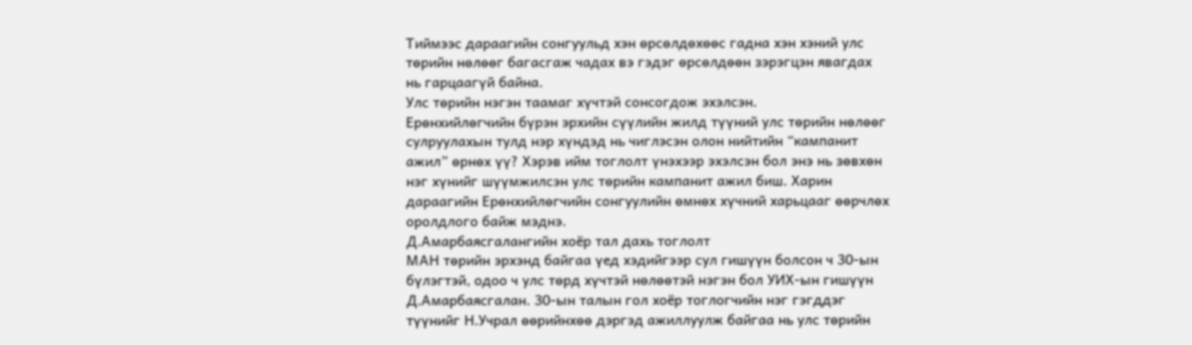Тиймээс дараагийн сонгуульд хэн өрсөлдөхөөс гадна хэн хэний улс төрийн нөлөөг багасгаж чадах вэ гэдэг өрсөлдөөн зэрэгцэн явагдах нь гарцаагүй байна.
Улс төрийн нэгэн таамаг хүчтэй сонсогдож эхэлсэн.
Ерөнхийлөгчийн бүрэн эрхийн сүүлийн жилд түүний улс төрийн нөлөөг сулруулахын тулд нэр хүндэд нь чиглэсэн олон нийтийн “кампанит ажил” өрнөх үү? Хэрэв ийм тоглолт үнэхээр эхэлсэн бол энэ нь зөвхөн нэг хүнийг шүүмжилсэн улс төрийн кампанит ажил биш. Харин дараагийн Ерөнхийлөгчийн сонгуулийн өмнөх хүчний харьцааг өөрчлөх оролдлого байж мэднэ.
Д.Амарбаясгалангийн хоёр тал дахь тоглолт
МАН төрийн эрхэнд байгаа үед хэдийгээр сул гишүүн болсон ч 30-ын бүлэгтэй, одоо ч улс төрд хүчтэй нөлөөтэй нэгэн бол УИХ-ын гишүүн Д.Амарбаясгалан. 30-ын талын гол хоёр тоглогчийн нэг гэгддэг түүнийг Н.Учрал өөрийнхөө дэргэд ажиллуулж байгаа нь улс төрийн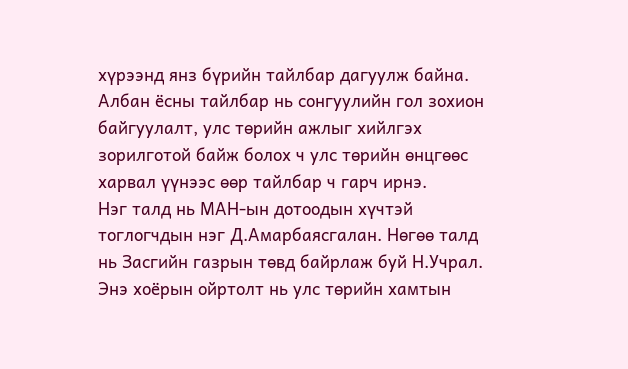хүрээнд янз бүрийн тайлбар дагуулж байна.
Албан ёсны тайлбар нь сонгуулийн гол зохион байгуулалт, улс төрийн ажлыг хийлгэх зорилготой байж болох ч улс төрийн өнцгөөс харвал үүнээс өөр тайлбар ч гарч ирнэ.
Нэг талд нь МАН-ын дотоодын хүчтэй тоглогчдын нэг Д.Амарбаясгалан. Нөгөө талд нь Засгийн газрын төвд байрлаж буй Н.Учрал. Энэ хоёрын ойртолт нь улс төрийн хамтын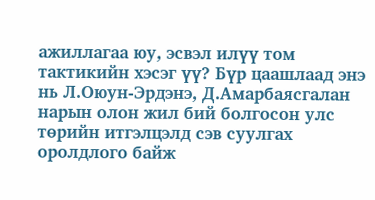ажиллагаа юу, эсвэл илүү том тактикийн хэсэг үү? Бүр цаашлаад энэ нь Л.Оюун-Эрдэнэ, Д.Амарбаясгалан нарын олон жил бий болгосон улс төрийн итгэлцэлд сэв суулгах оролдлого байж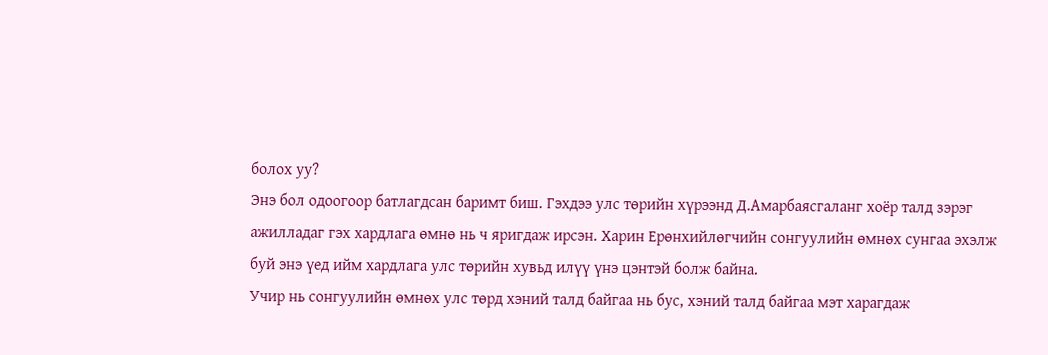болох уу?
Энэ бол одоогоор батлагдсан баримт биш. Гэхдээ улс төрийн хүрээнд Д.Амарбаясгаланг хоёр талд зэрэг ажилладаг гэх хардлага өмнө нь ч яригдаж ирсэн. Харин Ерөнхийлөгчийн сонгуулийн өмнөх сунгаа эхэлж буй энэ үед ийм хардлага улс төрийн хувьд илүү үнэ цэнтэй болж байна.
Учир нь сонгуулийн өмнөх улс төрд хэний талд байгаа нь бус, хэний талд байгаа мэт харагдаж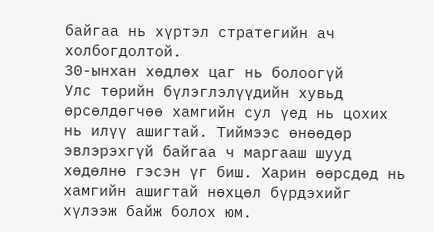байгаа нь хүртэл стратегийн ач холбогдолтой.
30-ынхан хөдлөх цаг нь болоогүй
Улс төрийн бүлэглэлүүдийн хувьд өрсөлдөгчөө хамгийн сул үед нь цохих нь илүү ашигтай. Тиймээс өнөөдөр эвлэрэхгүй байгаа ч маргааш шууд хөдөлнө гэсэн үг биш. Харин өөрсдөд нь хамгийн ашигтай нөхцөл бүрдэхийг хүлээж байж болох юм.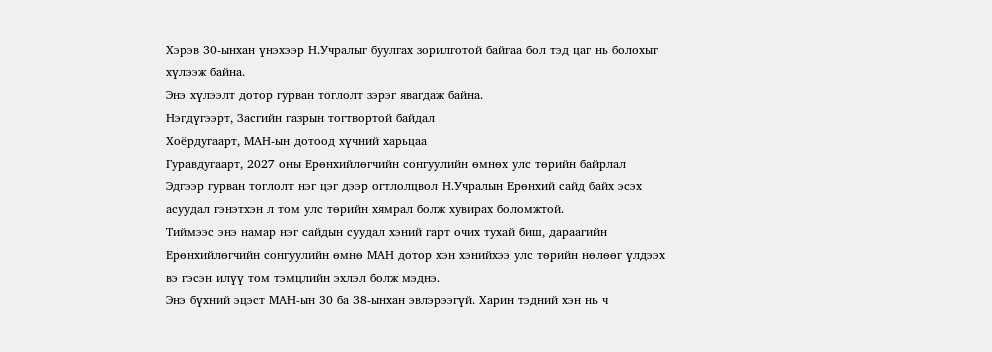Хэрэв 30-ынхан үнэхээр Н.Учралыг буулгах зорилготой байгаа бол тэд цаг нь болохыг хүлээж байна.
Энэ хүлээлт дотор гурван тоглолт зэрэг явагдаж байна.
Нэгдүгээрт, Засгийн газрын тогтвортой байдал
Хоёрдугаарт, МАН-ын дотоод хүчний харьцаа
Гуравдугаарт, 2027 оны Ерөнхийлөгчийн сонгуулийн өмнөх улс төрийн байрлал
Эдгээр гурван тоглолт нэг цэг дээр огтлолцвол Н.Учралын Ерөнхий сайд байх эсэх асуудал гэнэтхэн л том улс төрийн хямрал болж хувирах боломжтой.
Тиймээс энэ намар нэг сайдын суудал хэний гарт очих тухай биш, дараагийн Ерөнхийлөгчийн сонгуулийн өмнө МАН дотор хэн хэнийхээ улс төрийн нөлөөг үлдээх вэ гэсэн илүү том тэмцлийн эхлэл болж мэднэ.
Энэ бүхний эцэст МАН-ын 30 ба 38-ынхан эвлэрээгүй. Харин тэдний хэн нь ч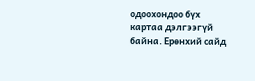одоохондоо бүх картаа дэлгээгүй байна. Ерөнхий сайд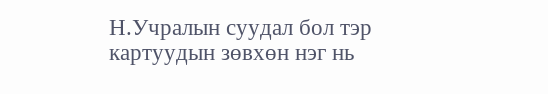Н.Учралын суудал бол тэр картуудын зөвхөн нэг нь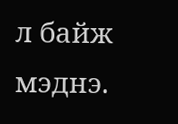л байж мэднэ.